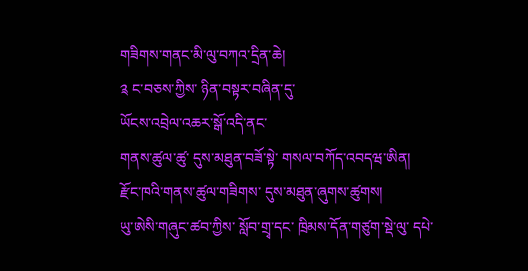གཟིགས་གནང་མི་ལུ་བཀའ་དྲིན་ཆེ།
༉ ང་བཅས་ཀྱིས་ ཉིན་བསྟར་བཞིན་དུ་
ཡོངས་འབྲེལ་འཆར་སྒོ་འདི་ནང་
གནས་ཚུལ་ཚུ་ དུས་མཐུན་བཟོ་སྟེ་ གསལ་བཀོད་འབདཝ་ཨིན།
རྫོང་ཁའི་གནས་ཚུལ་གཟིགས་ དུས་མཐུན་ཞུགས་ཚུགས།
ཡུ་ཨེསི་གཞུང་ཚབ་ཀྱིས་ སློབ་གྲྭ་དང་ ཁྲིམས་དོན་གཙུག་སྡེ་ལུ་ དཔེ་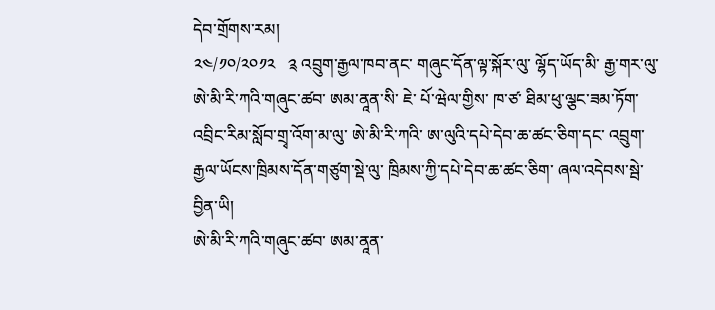དེབ་གྲོགས་རམ།
༢༤/༡༠/༢༠༡༢   ༉ འབྲུག་རྒྱལ་ཁབ་ནང་ གཞུང་དོན་ལྟ་སྐོར་ལུ་ ལྷོད་ཡོད་མི་ རྒྱ་གར་ལུ་ ཨེ་མི་རི་ཀའི་གཞུང་ཚབ་ ཨམ་ནཱན་སི་ ཇེ་ པོ་ཝེལ་གྱིས་ ཁ་ཙ་ ཐིམ་ཕུ་ལྕང་ཟམ་ཏོག་འབྲིང་རིམ་སློབ་གྲྭ་འོག་མ་ལུ་ ཨེ་མི་རི་ཀའི་ ཨ་ལུའི་དཔེ་དེབ་ཆ་ཚང་ཅིག་དང་ འབྲུག་རྒྱལ་ཡོངས་ཁྲིམས་དོན་གཙུག་སྡེ་ལུ་ ཁྲིམས་ཀྱི་དཔེ་དེབ་ཆ་ཚང་ཅིག་ ཞལ་འདེབས་སྦེ་བྱིན་ཡི།
ཨེ་མི་རི་ཀའི་གཞུང་ཚབ་ ཨམ་ནཱན་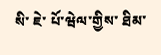སི་ ཇེ་ པོ་ཝེལ་གྱིས་ ཐིམ་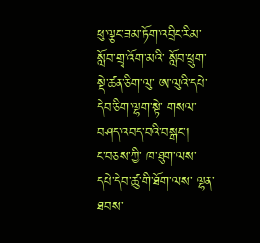ཕུ་ལྕང་ཟམ་ཏོག་འབྲིང་རིམ་སློབ་གྲྭ་འོག་མའི་ སློབ་ཕྲུག་སྡེ་ཚན་ཅིག་ལུ་ ཨ་ལུའི་དཔེ་དེབ་ཅིག་ལྷག་སྟེ་ གསལ་བཤད་འབད་བའི་བསྒང་།
ང་བཅས་ཀྱི་ ཁ་ཐུག་ལས་ དཔེ་དེབ་ཚུ་གི་ཐོག་ལས་ ལྷན་ཐབས་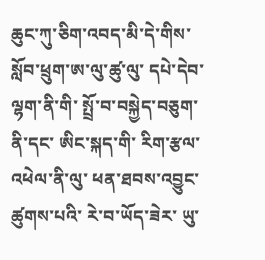ཆུང་ཀུ་ཅིག་འབད་མི་དེ་གིས་ སློབ་ཕྲུག་ཨ་ལུ་ཚུ་ལུ་ དཔེ་དེབ་ལྷག་ནི་གི་ སྤྲོ་བ་བསྐྱེད་བཅུག་ནི་དང་ ཨིང་སྐད་གི་ རིག་རྩལ་འཕེལ་ནི་ལུ་ ཕན་ཐབས་འབྱུང་ཚུགས་པའི་ རེ་བ་ཡོད་ཟེར་ ཡུ་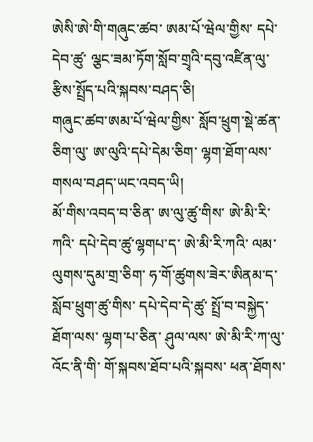ཨེསི་ཨེ་གི་གཞུང་ཚབ་ ཨམ་པོ་ཝེལ་གྱིས་ དཔེ་དེབ་ཚུ་ ལྕང་ཟམ་ཏོག་སློབ་གྲྭའི་དབུ་འཛིན་ལུ་ རྩིས་སྤྲོད་པའི་སྐབས་བཤད་ཅི།
གཞུང་ཚབ་ཨམ་པོ་ཝེལ་གྱིས་ སློབ་ཕྲུག་སྡེ་ཚན་ཅིག་ལུ་ ཨ་ལུའི་དཔེ་དེམ་ཅིག་ ལྷག་ཐོག་ལས་ གསལ་བཤད་ཡང་འབད་ཡི།
མོ་གིས་འབད་བ་ཅིན་ ཨ་ལུ་ཚུ་གིས་ ཨེ་མི་རི་ཀའི་ དཔེ་དེབ་ཚུ་ལྷགཔ་ད་ ཨེ་མི་རི་ཀའི་ ལམ་ལུགས་དུམ་གྲ་ཅིག་ ཧ་གོ་ཚུགས་ཟེར་ཨིནམ་ད་ སློབ་ཕྲུག་ཚུ་གིས་ དཔེ་དེབ་དེ་ཚུ་ སྤྲོ་བ་བསྐྱེད་ཐོག་ལས་ ལྷག་པ་ཅིན་ ཤུལ་ལས་ ཨེ་མི་རི་ཀ་ལུ་ འོང་ནི་གི་ གོ་སྐབས་ཐོབ་པའི་སྐབས་ ཕན་ཐོགས་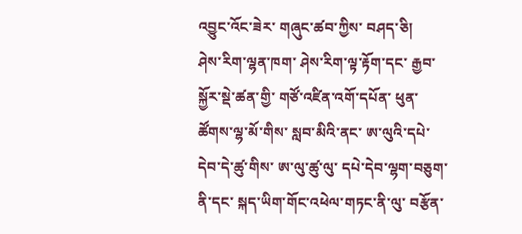འབྱུང་འོང་ཟེར་ གཞུང་ཚབ་ཀྱིས་ བཤད་ཅི།
ཤེས་རིག་ལྷན་ཁག་ ཤེས་རིག་ལྟ་རྟོག་དང་ རྒྱབ་སྐྱོར་སྡེ་ཚན་གྱི་ གཙོ་འཛིན་འགོ་དཔོན་ ཕུན་ཚོགས་ལྷ་མོ་གིས་ སླབ་མིའི་ནང་ ཨ་ལུའི་དཔེ་དེབ་དེ་ཚུ་གིས་ ཨ་ལུ་ཚུ་ལུ་ དཔེ་དེབ་ལྷག་བཅུག་ནི་དང་ སྐད་ཡིག་གོང་འཕེལ་གཏང་ནི་ལུ་ བརྩོན་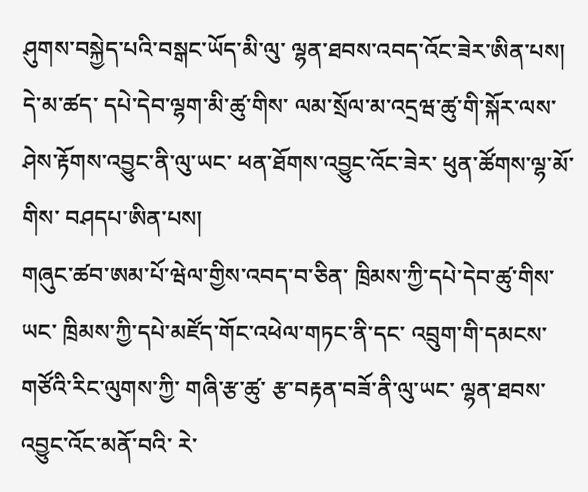ཤུགས་བསྐྱེད་པའི་བསྒང་ཡོད་མི་ལུ་ ལྷན་ཐབས་འབད་འོང་ཟེར་ཨིན་པས།
དེ་མ་ཚད་ དཔེ་དེབ་ལྷག་མི་ཚུ་གིས་ ལམ་སྲོལ་མ་འདྲཝ་ཚུ་གི་སྐོར་ལས་ ཤེས་རྟོགས་འབྱུང་ནི་ལུ་ཡང་ ཕན་ཐོགས་འབྱུང་འོང་ཟེར་ ཕུན་ཚོགས་ལྷ་མོ་གིས་ བཤདཔ་ཨིན་པས།
གཞུང་ཚབ་ཨམ་པོ་ཝེལ་གྱིས་འབད་བ་ཅིན་ ཁྲིམས་ཀྱི་དཔེ་དེབ་ཚུ་གིས་ཡང་ ཁྲིམས་ཀྱི་དཔེ་མཛོད་གོང་འཕེལ་གཏང་ནི་དང་ འབྲུག་གི་དམངས་གཙོའི་རིང་ལུགས་ཀྱི་ གཞི་རྩ་ཚུ་ རྩ་བརྟན་བཟོ་ནི་ལུ་ཡང་ ལྷན་ཐབས་འབྱུང་འོང་མནོ་བའི་ རེ་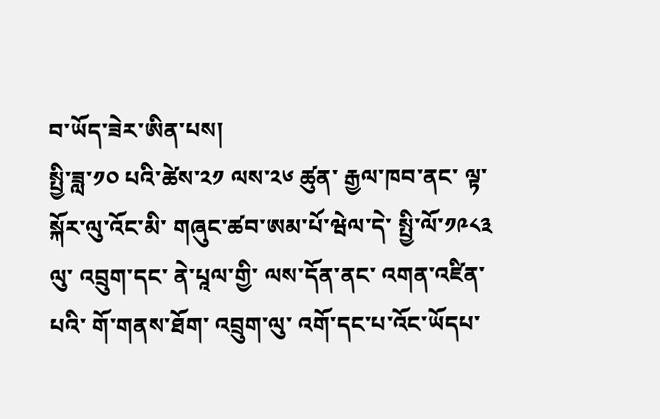བ་ཡོད་ཟེར་ཨིན་པས།
སྤྱི་ཟླ་༡༠ པའི་ཚེས་༢༡ ལས་༢༦ ཚུན་ རྒྱལ་ཁབ་ནང་ ལྟ་སྐོར་ལུ་འོང་མི་ གཞུང་ཚབ་ཨམ་པོ་ཝེལ་དེ་ སྤྱི་ལོ་༡༩༨༣ ལུ་ འབྲུག་དང་ ནེ་པཱལ་གྱི་ ལས་དོན་ནང་ འགན་འཛིན་པའི་ གོ་གནས་ཐོག་ འབྲུག་ལུ་ འགོ་དང་པ་འོང་ཡོདཔ་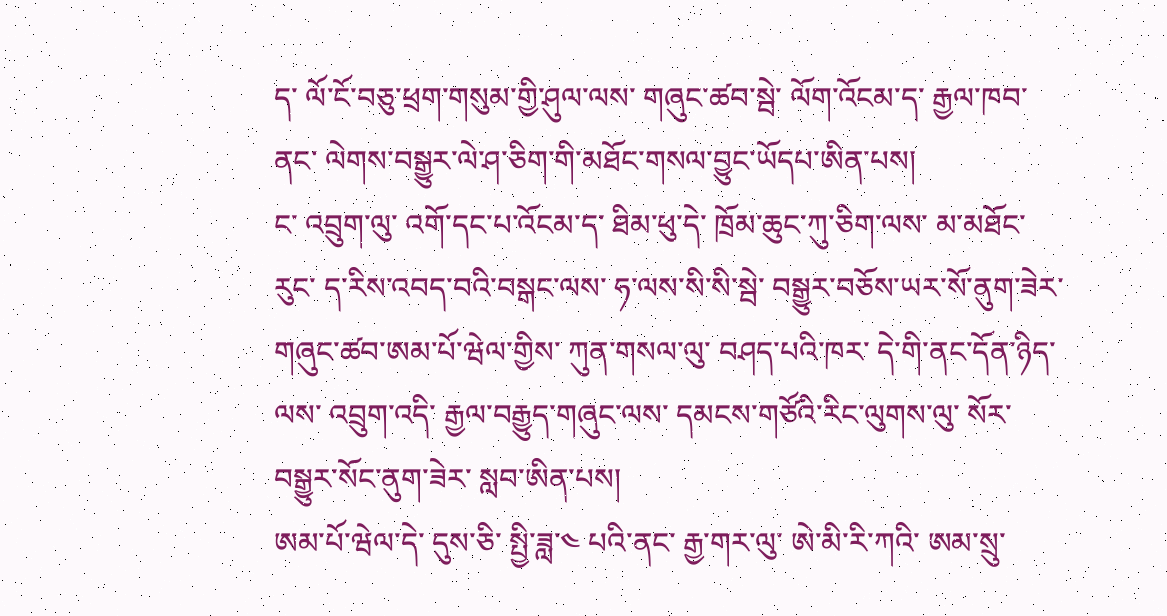ད་ ལོ་ངོ་བཅུ་ཕྲག་གསུམ་གྱི་ཤུལ་ལས་ གཞུང་ཚབ་སྦེ་ ལོག་འོངམ་ད་ རྒྱལ་ཁབ་ནང་ ལེགས་བསྒྱུར་ལེ་ཤ་ཅིག་གི་མཐོང་གསལ་བྱུང་ཡོདཔ་ཨིན་པས།
ང་ འབྲུག་ལུ་ འགོ་དང་པ་འོངམ་ད་ ཐིམ་ཕུ་དེ་ ཁྲོམ་ཆུང་ཀུ་ཅིག་ལས་ མ་མཐོང་རུང་ ད་རིས་འབད་བའི་བསྒང་ལས་ ཧ་ལས་སི་སི་སྦེ་ བསྒྱུར་བཅོས་ཡར་སོ་ནུག་ཟེར་ གཞུང་ཚབ་ཨམ་པོ་ཝེལ་གྱིས་ ཀུན་གསལ་ལུ་ བཤད་པའི་ཁར་ དེ་གི་ནང་དོན་ཉིད་ལས་ འབྲུག་འདི་ རྒྱལ་བརྒྱུད་གཞུང་ལས་ དམངས་གཙོའི་རིང་ལུགས་ལུ་ སོར་བསྒྱུར་སོང་ནུག་ཟེར་ སླབ་ཨིན་པས།
ཨམ་པོ་ཝེལ་དེ་ དུས་ཅི་ སྤྱི་ཟླ་༤ པའི་ནང་ རྒྱ་གར་ལུ་ ཨེ་མི་རི་ཀའི་ ཨམ་སྲུ་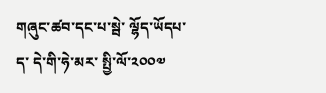གཞུང་ཚབ་དང་པ་སྦེ་ ལྷོད་ཡོདཔ་ད་ དེ་གི་ཧེ་མར་ སྤྱི་ལོ་༢༠༠༧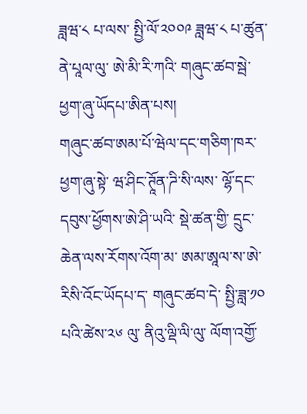ཟླཝ་༨ པ་ལས་ སྤྱི་ལོ་༢༠༠༩ ཟླཝ་༨ པ་ཚུན་ ནེ་པཱལ་ལུ་ ཨེ་མི་རི་ཀའི་ གཞུང་ཚབ་སྦེ་ ཕྱག་ཞུ་ཡོདཔ་ཨིན་པས།
གཞུང་ཚབ་ཨམ་པོ་ཝེལ་དང་གཅིག་ཁར་ ཕྱག་ཞུ་སྟེ་ ཝ་ཤིང་ཊཱོན་ཌི་སི་ལས་ ལྷོ་དང་དབུས་ཕྱོགས་ཨེ་ཤི་ཡའི་ སྡེ་ཚན་གྱི་ དྲུང་ཆེན་ལས་རོགས་འོག་མ་ ཨམ་ཨཱལ་ས་ཨེ་རིསི་འོང་ཡོདཔ་ད་ གཞུང་ཚབ་དེ་ སྤྱི་ཟླ་༡༠ པའི་ཚེས་༢༦ ལུ་ ནིའུ་ལྡི་ལི་ལུ་ ལོག་འགྱོ་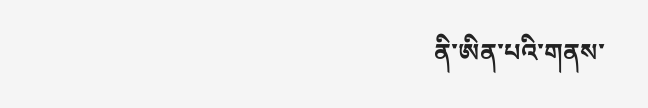ནི་ཨིན་པའི་གནས་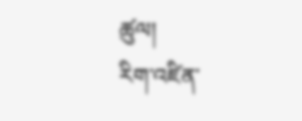ཚུལ།
རིག་འཛིན་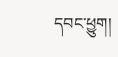དབང་ཕྱུག།